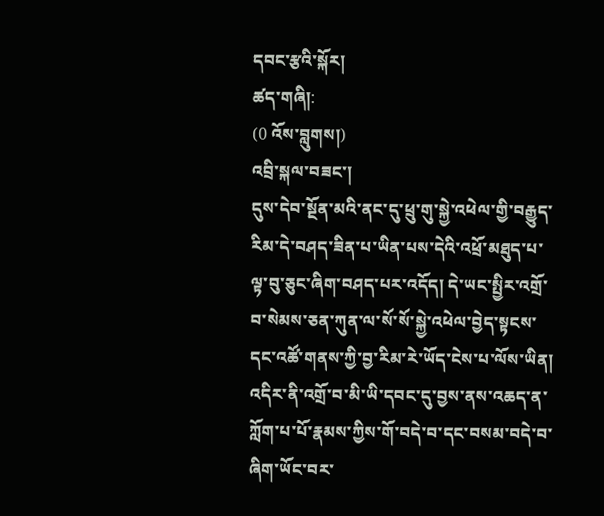དབང་རྩའི་སྐོར།
ཚད་གཞི།:
(0 འོས་བླུགས།)
འབྲི་སྐལ་བཟང་།
དུས་དེབ་སྔོན་མའི་ནང་དུ་ཕྲུ་གུ་སྐྱེ་འཕེལ་གྱི་བརྒྱུད་རིམ་དེ་བཤད་ཟིན་པ་ཡིན་པས་དེའི་འཕྲོ་མཐུད་པ་ལྟ་བུ་ཅུང་ཞིག་བཤད་པར་འདོད། དེ་ཡང་སྤྱིར་འགྲོ་བ་སེམས་ཅན་ཀུན་ལ་སོ་སོ་སྐྱེ་འཕེལ་བྱེད་སྟངས་དང་འཚོ་གནས་ཀྱི་བྱ་རིམ་རེ་ཡོད་ངེས་པ་ལོས་ཡིན། འདིར་ནི་འགྲོ་བ་མི་ཡི་དབང་དུ་བྱས་ནས་འཆད་ན་ཀློག་པ་པོ་རྣམས་ཀྱིས་གོ་བདེ་བ་དང་བསམ་བདེ་བ་ཞིག་ཡོང་བར་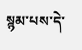སྙམ་པས་དེ་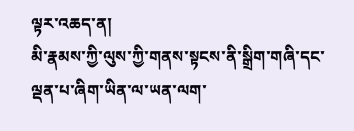ལྟར་འཆད་ན།
མི་རྣམས་ཀྱི་ལུས་ཀྱི་གནས་སྟངས་ནི་སྒྲིག་གཞི་དང་ལྡན་པ་ཞིག་ཡིན་ལ་ཡན་ལག་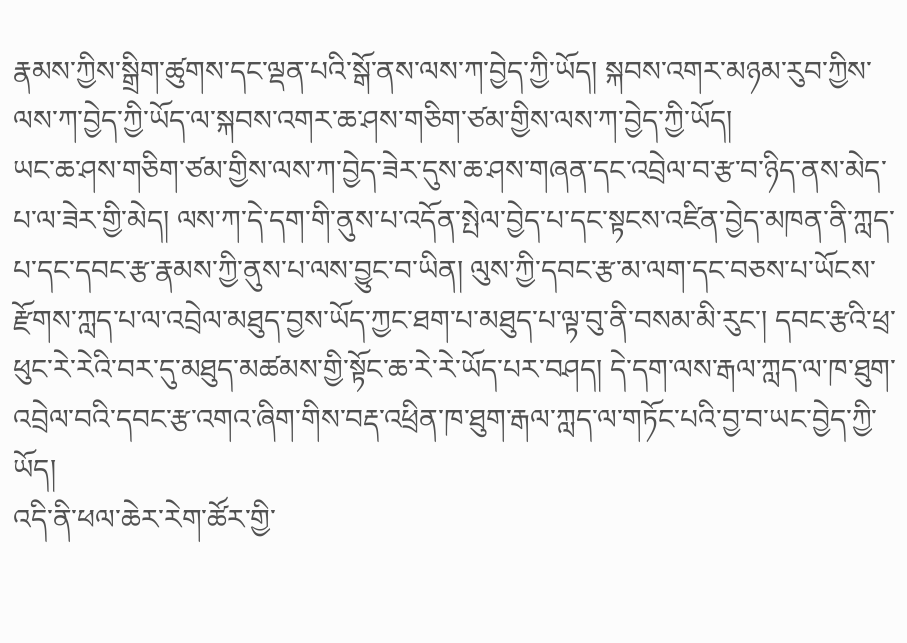རྣམས་ཀྱིས་སྒྲིག་ཚུགས་དང་ལྡན་པའི་སྒོ་ནས་ལས་ཀ་བྱེད་ཀྱི་ཡོད། སྐབས་འགར་མཉམ་རུབ་ཀྱིས་ལས་ཀ་བྱེད་ཀྱི་ཡོད་ལ་སྐབས་འགར་ཆ་ཤས་གཅིག་ཙམ་གྱིས་ལས་ཀ་བྱེད་ཀྱི་ཡོད།
ཡང་ཆ་ཤས་གཅིག་ཙམ་གྱིས་ལས་ཀ་བྱེད་ཟེར་དུས་ཆ་ཤས་གཞན་དང་འབྲེལ་བ་རྩ་བ་ཉིད་ནས་མེད་པ་ལ་ཟེར་གྱི་མེད། ལས་ཀ་དེ་དག་གི་ནུས་པ་འདོན་སྤེལ་བྱེད་པ་དང་སྟངས་འཛིན་བྱེད་མཁན་ནི་ཀླད་པ་དང་དབང་རྩ་རྣམས་ཀྱི་ནུས་པ་ལས་བྱུང་བ་ཡིན། ལུས་ཀྱི་དབང་རྩ་མ་ལག་དང་བཅས་པ་ཡོངས་རྫོགས་ཀླད་པ་ལ་འབྲེལ་མཐུད་བྱས་ཡོད་ཀྱང་ཐག་པ་མཐུད་པ་ལྟ་བུ་ནི་བསམ་མི་རུང་། དབང་རྩའི་ཕྲ་ཕུང་རེ་རེའི་བར་དུ་མཐུད་མཚམས་གྱི་སྟོང་ཆ་རེ་རེ་ཡོད་པར་བཤད། དེ་དག་ལས་རྒལ་ཀླད་ལ་ཁ་ཐུག་འབྲེལ་བའི་དབང་རྩ་འགའ་ཞིག་གིས་བརྡ་འཕྲིན་ཁ་ཐུག་རྒལ་ཀླད་ལ་གཏོང་པའི་བྱ་བ་ཡང་བྱེད་ཀྱི་ཡོད།
འདི་ནི་ཕལ་ཆེར་རེག་ཚོར་གྱི་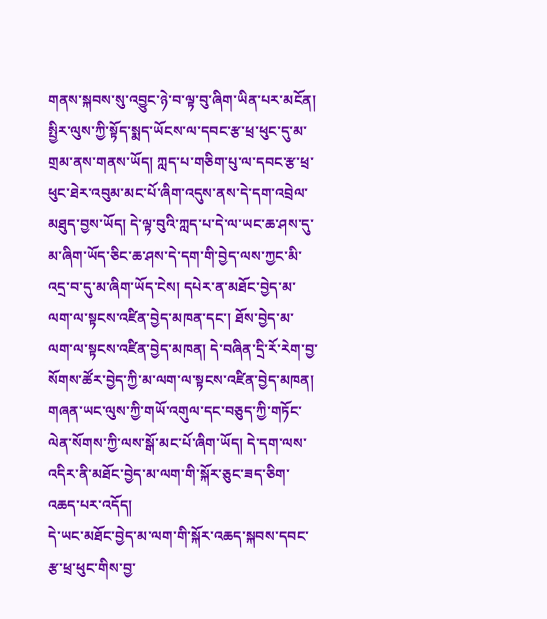གནས་སྐབས་སུ་འབྱུང་ཉེ་བ་ལྟ་བུ་ཞིག་ཡིན་པར་མངོན། སྤྱིར་ལུས་ཀྱི་སྟོད་སྨད་ཡོངས་ལ་དབང་རྩ་ཕྲ་ཕུང་དུ་མ་གྲམ་ནས་གནས་ཡོད། ཀླད་པ་གཅིག་པུ་ལ་དབང་རྩ་ཕྲ་ཕུང་ཐེར་འབུམ་མང་པོ་ཞིག་འདུས་ནས་དེ་དག་འབྲེལ་མཐུད་བྱས་ཡོད། དེ་ལྟ་བུའི་ཀླད་པ་དེ་ལ་ཡང་ཆ་ཤས་དུ་མ་ཞིག་ཡོད་ཅིང་ཆ་ཤས་དེ་དག་གི་བྱེད་ལས་ཀྱང་མི་འདྲ་བ་དུ་མ་ཞིག་ཡོད་ངེས། དཔེར་ན་མཐོང་བྱེད་མ་ལག་ལ་སྟངས་འཛིན་བྱེད་མཁན་དང་། ཐོས་བྱེད་མ་ལག་ལ་སྟངས་འཛིན་བྱེད་མཁན། དེ་བཞིན་དྲི་རོ་རེག་བྱ་སོགས་ཚོར་བྱེད་ཀྱི་མ་ལག་ལ་སྟངས་འཛིན་བྱེད་མཁན། གཞན་ཡང་ལུས་ཀྱི་གཡོ་འགུལ་དང་བཅུད་ཀྱི་གཏོང་ལེན་སོགས་ཀྱི་ལས་སྒོ་མང་པོ་ཞིག་ཡོད། དེ་དག་ལས་འདིར་ནི་མཐོང་བྱེད་མ་ལག་གི་སྐོར་ཅུང་ཟད་ཅིག་འཆད་པར་འདོད།
དེ་ཡང་མཐོང་བྱེད་མ་ལག་གི་སྐོར་འཆད་སྐབས་དབང་རྩ་ཕྲ་ཕུང་གིས་བྱ་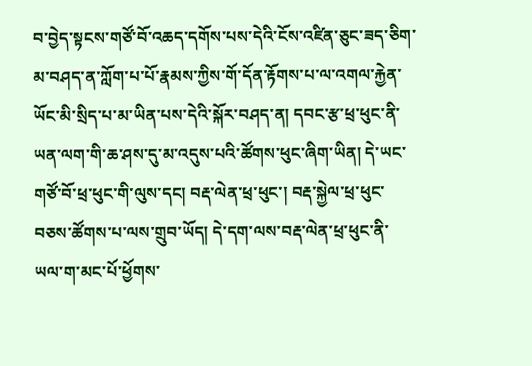བ་བྱེད་སྟངས་གཙོ་བོ་འཆད་དགོས་པས་དེའི་ངོས་འཛིན་ཅུང་ཟད་ཅིག་མ་བཤད་ན་ཀློག་པ་པོ་རྣམས་ཀྱིས་གོ་དོན་རྟོགས་པ་ལ་འགལ་རྐྱེན་ཡོང་མི་སྲིད་པ་མ་ཡིན་པས་དེའི་སྐོར་བཤད་ན། དབང་རྩ་ཕྲ་ཕུང་ནི་ཡན་ལག་གི་ཆ་ཤས་དུ་མ་འདུས་པའི་ཚོགས་ཕུང་ཞིག་ཡིན། དེ་ཡང་གཙོ་བོ་ཕྲ་ཕུང་གི་ལུས་དང། བརྡ་ལེན་ཕྲ་ཕུང་། བརྡ་སྐྱེལ་ཕྲ་ཕུང་བཅས་ཚོགས་པ་ལས་གྲུབ་ཡོད། དེ་དག་ལས་བརྡ་ལེན་ཕྲ་ཕུང་ནི་ཡལ་ག་མང་པོ་ཕྱོགས་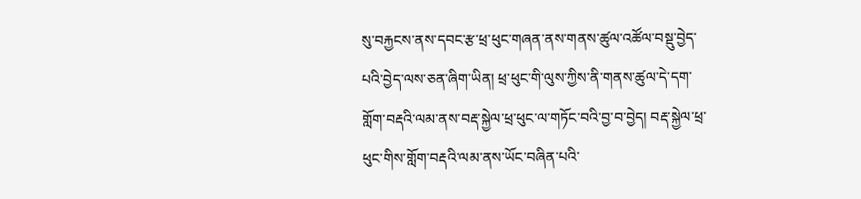སུ་བརྐྱངས་ནས་དབང་རྩ་ཕྲ་ཕུང་གཞན་ནས་གནས་ཚུལ་འཚོལ་བསྡུ་བྱེད་པའི་བྱེད་ལས་ཅན་ཞིག་ཡིན། ཕྲ་ཕུང་གི་ལུས་ཀྱིས་ནི་གནས་ཚུལ་དེ་དག་གློག་བརྡའི་ལམ་ནས་བརྡ་སྐྱེལ་ཕྲ་ཕུང་ལ་གཏོང་བའི་བྱ་བ་བྱེད། བརྡ་སྐྱེལ་ཕྲ་ཕུང་གིས་གློག་བརྡའི་ལམ་ནས་ཡོང་བཞིན་པའི་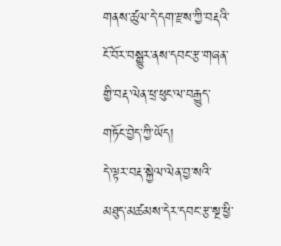གནས་ཚུལ་དེ་དག་རྫས་ཀྱི་བརྡའི་ངོ་བོར་བསྒྱུར་ནས་དབང་རྩ་གཞན་གྱི་བརྡ་ལེན་ཕྲ་ཕུང་ལ་བརྒྱུད་གཏོང་བྱེད་ཀྱི་ཡོད།
དེ་ལྟར་བརྡ་སྐྱེལ་ལེན་བྱ་སའི་མཐུད་མཚམས་དེར་དབང་རྩ་སྔ་ཕྱི་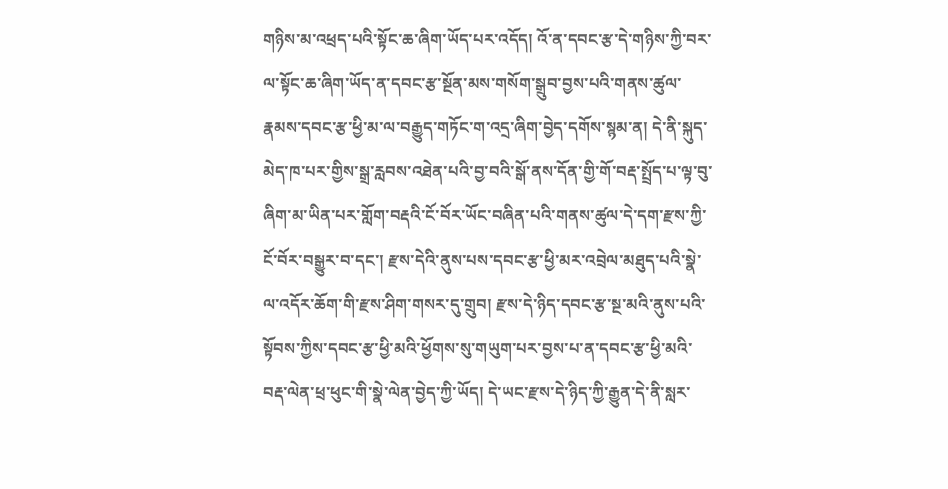གཉིས་མ་འཕྲད་པའི་སྟོང་ཆ་ཞིག་ཡོད་པར་འདོད། འོ་ན་དབང་རྩ་དེ་གཉིས་ཀྱི་བར་ལ་སྟོང་ཆ་ཞིག་ཡོད་ན་དབང་རྩ་སྔོན་མས་གསོག་སྒྲུབ་བྱས་པའི་གནས་ཚུལ་རྣམས་དབང་རྩ་ཕྱི་མ་ལ་བརྒྱུད་གཏོང་ག་འདྲ་ཞིག་བྱེད་དགོས་སྙམ་ན། དེ་ནི་སྐུད་མེད་ཁ་པར་གྱིས་སྒྲ་རླབས་འཐེན་པའི་བྱ་བའི་སྒོ་ནས་དོན་གྱི་གོ་བརྡ་སྤྲོད་པ་ལྟ་བུ་ཞིག་མ་ཡིན་པར་གློག་བརྡའི་ངོ་བོར་ཡོང་བཞིན་པའི་གནས་ཚུལ་དེ་དག་རྫས་ཀྱི་ངོ་བོར་བསྒྱུར་བ་དང་། རྫས་དེའི་ནུས་པས་དབང་རྩ་ཕྱི་མར་འབྲེལ་མཐུད་པའི་སྣེ་ལ་འདོར་ཆོག་གི་རྫས་ཤིག་གསར་དུ་གྲུབ། རྫས་དེ་ཉིད་དབང་རྩ་སྔ་མའི་ནུས་པའི་སྟོབས་ཀྱིས་དབང་རྩ་ཕྱི་མའི་ཕྱོགས་སུ་གཡུག་པར་བྱས་པ་ན་དབང་རྩ་ཕྱི་མའི་བརྡ་ལེན་ཕྲ་ཕུང་གི་སྣེ་ལེན་བྱེད་ཀྱི་ཡོད། དེ་ཡང་རྫས་དེ་ཉིད་ཀྱི་རྒྱུན་དེ་ནི་སླར་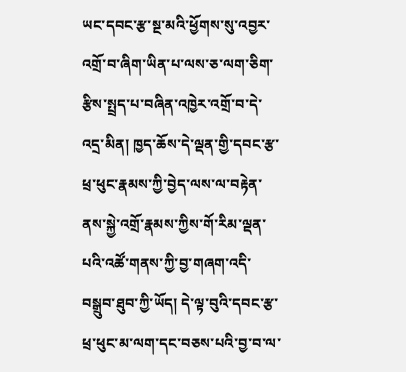ཡང་དབང་རྩ་སྔ་མའི་ཕྱོགས་སུ་འབྱར་འགྲོ་བ་ཞིག་ཡིན་པ་ལས་ཅ་ལག་ཅིག་རྩིས་སྤྲད་པ་བཞིན་འཁྱེར་འགྲོ་བ་དེ་འདྲ་མིན། ཁྱད་ཆོས་དེ་ལྡན་གྱི་དབང་རྩ་ཕྲ་ཕུང་རྣམས་ཀྱི་བྱེད་ལས་ལ་བརྟེན་ནས་སྐྱེ་འགྲོ་རྣམས་ཀྱིས་གོ་རིམ་ལྡན་པའི་འཚོ་གནས་ཀྱི་བྱ་གཞག་འདི་བསྒྲུབ་ཐུབ་ཀྱི་ཡོད། དེ་ལྟ་བུའི་དབང་རྩ་ཕྲ་ཕུང་མ་ལག་དང་བཅས་པའི་བྱ་བ་ལ་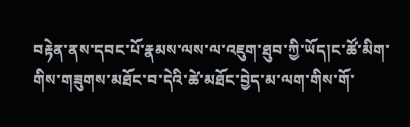བརྟེན་ནས་དབང་པོ་རྣམས་ལས་ལ་འཇུག་ཐུབ་ཀྱི་ཡོད།ང་ཚོ་མིག་གིས་གཟུགས་མཐོང་བ་དེའི་ཚེ་མཐོང་བྱེད་མ་ལག་གིས་གོ་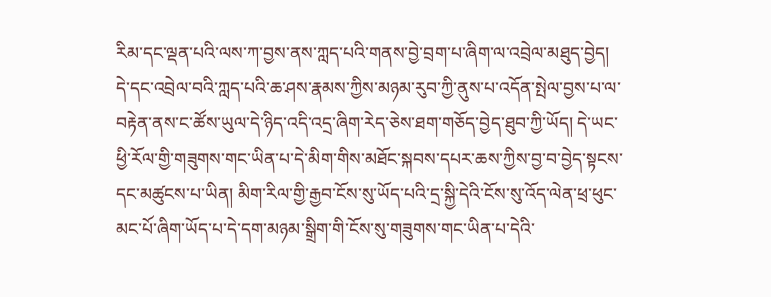རིམ་དང་ལྡན་པའི་ལས་ཀ་བྱས་ནས་ཀླད་པའི་གནས་བྱེ་བྲག་པ་ཞིག་ལ་འབྲེལ་མཐུད་བྱེད། དེ་དང་འབྲེལ་བའི་ཀླད་པའི་ཆ་ཤས་རྣམས་ཀྱིས་མཉམ་རུབ་ཀྱི་ནུས་པ་འདོན་སྤེལ་བྱས་པ་ལ་བརྟེན་ནས་ང་ཚོས་ཡུལ་དེ་ཉིད་འདི་འདྲ་ཞིག་རེད་ཅེས་ཐག་གཅོད་བྱེད་ཐུབ་ཀྱི་ཡོད། དེ་ཡང་ཕྱི་རོལ་གྱི་གཟུགས་གང་ཡིན་པ་དེ་མིག་གིས་མཐོང་སྐབས་དཔར་ཆས་ཀྱིས་བྱ་བ་བྱེད་སྟངས་དང་མཚུངས་པ་ཡིན། མིག་རིལ་གྱི་རྒྱབ་ངོས་སུ་ཡོད་པའི་དྲ་སྐྱི་དེའི་ངོས་སུ་འོད་ལེན་ཕྲ་ཕུང་མང་པོ་ཞིག་ཡོད་པ་དེ་དག་མཉམ་སྒྲིག་གི་ངོས་སུ་གཟུགས་གང་ཡིན་པ་དེའི་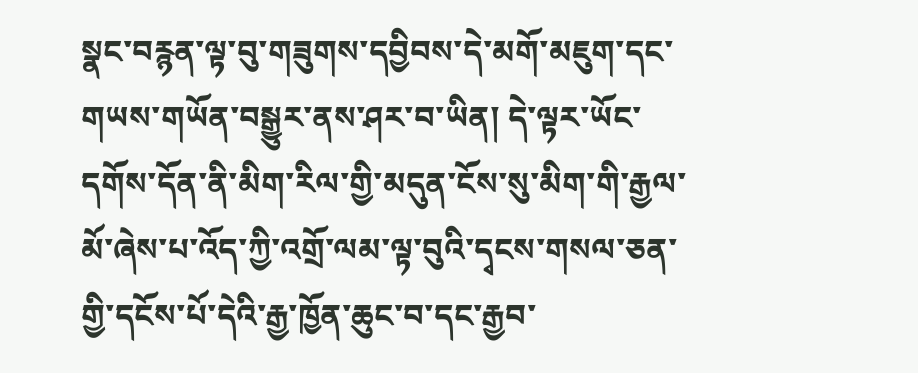སྣང་བརྙན་ལྟ་བུ་གཟུགས་དབྱིབས་དེ་མགོ་མཇུག་དང་གཡས་གཡོན་བསྒྱུར་ནས་ཤར་བ་ཡིན། དེ་ལྟར་ཡོང་དགོས་དོན་ནི་མིག་རིལ་གྱི་མདུན་ངོས་སུ་མིག་གི་རྒྱལ་མོ་ཞེས་པ་འོད་ཀྱི་འགྲོ་ལམ་ལྟ་བུའི་དྭངས་གསལ་ཅན་གྱི་དངོས་པོ་དེའི་རྒྱ་ཁྱོན་ཆུང་བ་དང་རྒྱབ་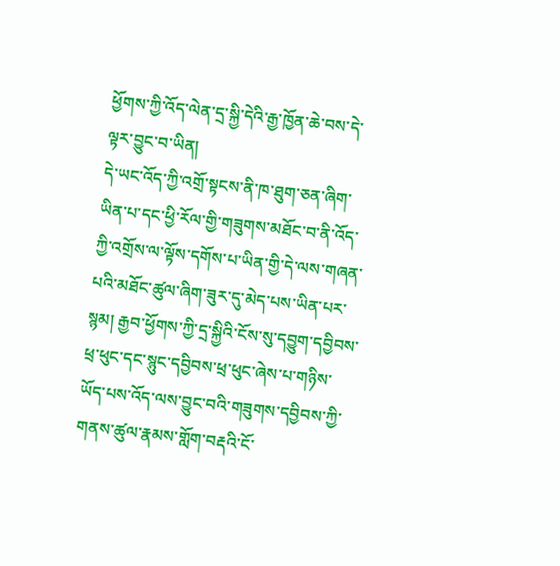ཕྱོགས་ཀྱི་འོད་ལེན་དྲ་སྐྱི་དེའི་རྒྱ་ཁྱོན་ཆེ་བས་དེ་ལྟར་བྱུང་བ་ཡིན།
དེ་ཡང་འོད་ཀྱི་འགྲོ་སྟངས་ནི་ཁ་ཐུག་ཅན་ཞིག་ཡིན་པ་དང་ཕྱི་རོལ་གྱི་གཟུགས་མཐོང་བ་ནི་འོད་ཀྱི་འགྲོས་ལ་ལྟོས་དགོས་པ་ཡིན་གྱི་དེ་ལས་གཞན་པའི་མཐོང་ཚུལ་ཞིག་ཟུར་དུ་མེད་པས་ཡིན་པར་སྙམ། རྒྱབ་ཕྱོགས་ཀྱི་དྲ་སྐྱིའི་ངོས་སུ་དབྱུག་དབྱིབས་ཕྲ་ཕུང་དང་སྙུང་དབྱིབས་ཕྲ་ཕུང་ཞེས་པ་གཉིས་ཡོད་པས་འོད་ལས་བྱུང་བའི་གཟུགས་དབྱིབས་ཀྱི་གནས་ཚུལ་རྣམས་གློག་བརྡའི་ངོ་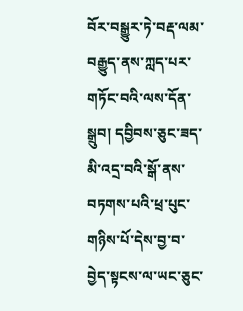བོར་བསྒྱུར་ཏེ་བརྡ་ལམ་བརྒྱུད་ནས་ཀླད་པར་གཏོང་བའི་ལས་དོན་སྒྲུབ། དབྱིབས་ཅུང་ཟད་མི་འདྲ་བའི་སྒོ་ནས་བཏགས་པའི་ཕྲ་པུང་གཉིས་པོ་དེས་བྱ་བ་བྱེད་སྟངས་ལ་ཡང་ཅུང་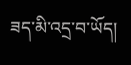ཟད་མི་འདྲ་བ་ཡོད།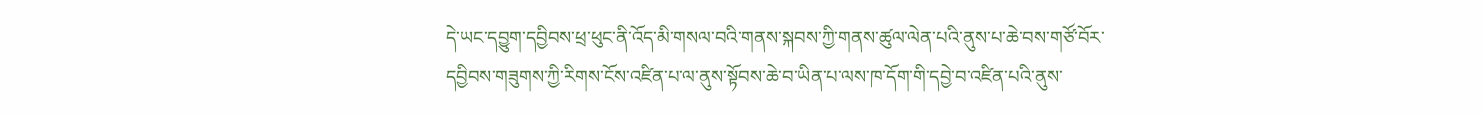དེ་ཡང་དབྱུག་དབྱིབས་ཕྲ་ཕུང་ནི་འོད་མི་གསལ་བའི་གནས་སྐབས་ཀྱི་གནས་ཚུལ་ལེན་པའི་ནུས་པ་ཆེ་བས་གཙོ་བོར་དབྱིབས་གཟུགས་ཀྱི་རིགས་ངོས་འཛིན་པ་ལ་ནུས་སྟོབས་ཆེ་བ་ཡིན་པ་ལས་ཁ་དོག་གི་དབྱེ་བ་འཛིན་པའི་ནུས་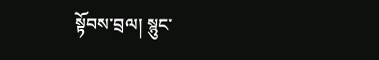སྟོབས་བྲལ། སྙུང་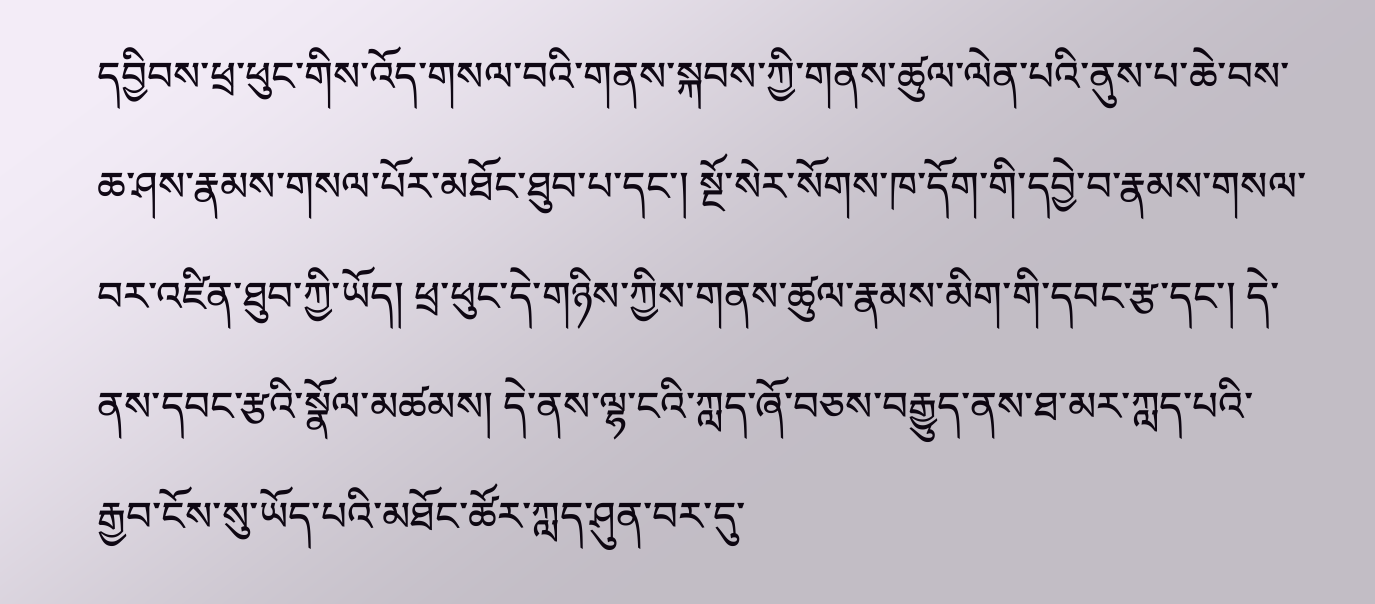དབྱིབས་ཕྲ་ཕུང་གིས་འོད་གསལ་བའི་གནས་སྐབས་ཀྱི་གནས་ཚུལ་ལེན་པའི་ནུས་པ་ཆེ་བས་ཆ་ཤས་རྣམས་གསལ་པོར་མཐོང་ཐུབ་པ་དང་། སྔོ་སེར་སོགས་ཁ་དོག་གི་དབྱེ་བ་རྣམས་གསལ་བར་འཛིན་ཐུབ་ཀྱི་ཡོད། ཕྲ་ཕུང་དེ་གཉིས་ཀྱིས་གནས་ཚུལ་རྣམས་མིག་གི་དབང་རྩ་དང་། དེ་ནས་དབང་རྩའི་སྣོལ་མཚམས། དེ་ནས་ལྷ་ངའི་ཀླད་ཞོ་བཅས་བརྒྱུད་ནས་ཐ་མར་ཀླད་པའི་རྒྱབ་ངོས་སུ་ཡོད་པའི་མཐོང་ཚོར་ཀླད་ཤུན་བར་དུ་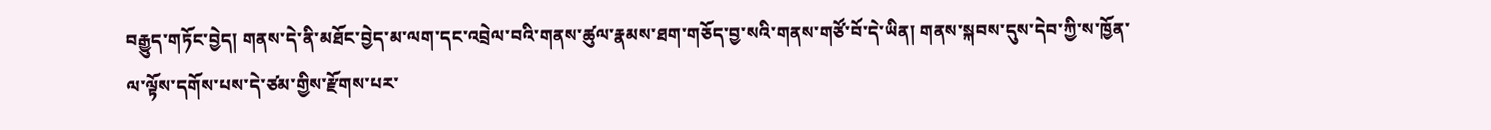བརྒྱུད་གཏོང་བྱེད། གནས་དེ་ནི་མཐོང་བྱེད་མ་ལག་དང་འབྲེལ་བའི་གནས་ཚུལ་རྣམས་ཐག་གཅོད་བྱ་སའི་གནས་གཙོ་བོ་དེ་ཡིན། གནས་སྐབས་དུས་དེབ་ཀྱི་ས་ཁྱོན་ལ་ལྟོས་དགོས་པས་དེ་ཙམ་གྱིས་རྫོགས་པར་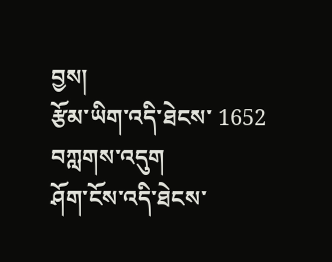བྱས།
རྩོམ་ཡིག་འདི་ཐེངས་ 1652 བཀླགས་འདུག
ཤོག་ངོས་འདི་ཐེངས་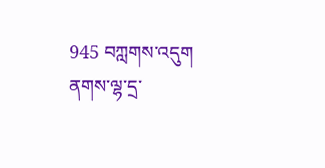945 བཀླགས་འདུག
ནགས་ལྷ་དྲ་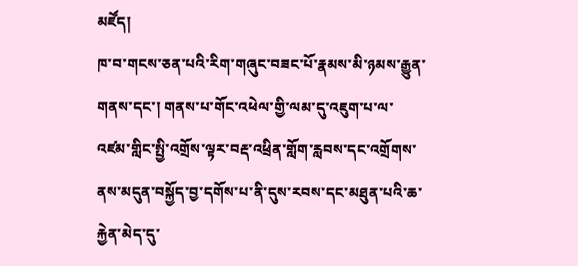མཛོད།
ཁ་བ་གངས་ཅན་པའི་རིག་གཞུང་བཟང་པོ་རྣམས་མི་ཉམས་རྒྱུན་གནས་དང་། གནས་པ་གོང་འཕེལ་གྱི་ལམ་དུ་འཇུག་པ་ལ་འཛམ་གླིང་སྤྱི་འགྲོས་ལྟར་བརྡ་འཕྲིན་གློག་རླབས་དང་འགྲོགས་ནས་མདུན་བསྐྱོད་བྱ་དགོས་པ་ནི་དུས་རབས་དང་མཐུན་པའི་ཆ་རྐྱེན་མེད་དུ་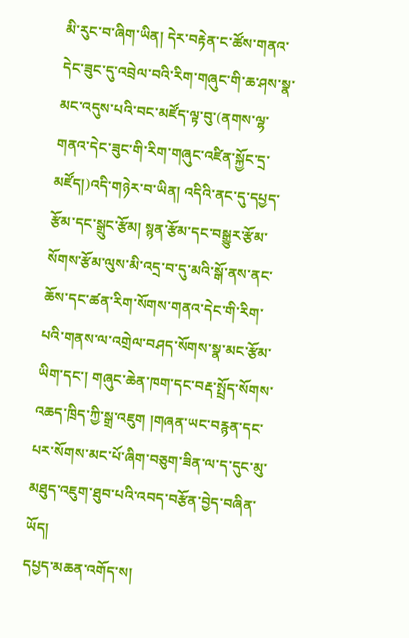མི་རུང་བ་ཞིག་ཡིན། དེར་བརྟེན་ང་ཚོས་གནའ་དེང་ཟུང་དུ་འབྲེལ་བའི་རིག་གཞུང་གི་ཆ་ཤས་སྣ་མང་འདུས་པའི་བང་མཛོད་ལྟ་བུ་(ནགས་ལྷ་གནའ་དེང་ཟུང་གི་རིག་གཞུང་འཛིན་སྐྱོང་དྲ་མཛོད།)འདི་གཉེར་བ་ཡིན། འདིའི་ནང་དུ་དཔྱད་རྩོམ་དང་སྒྲུང་རྩོམ། སྙན་རྩོམ་དང་བསྒྱུར་རྩོམ་སོགས་རྩོམ་ལུས་མི་འདྲ་བ་དུ་མའི་སྒོ་ནས་ནང་ཆོས་དང་ཚན་རིག་སོགས་གནའ་དེང་གི་རིག་པའི་གནས་ལ་འགྲེལ་བཤད་སོགས་སྣ་མང་རྩོམ་ཡིག་དང་། གཞུང་ཆེན་ཁག་དང་བརྡ་སྤྲོད་སོགས་འཆད་ཁྲིད་ཀྱི་སྒྲ་འཇུག །གཞན་ཡང་བརྙན་དང་པར་སོགས་མང་པོ་ཞིག་བཅུག་ཟིན་ལ་ད་དུང་མུ་མཐུད་འཇུག་ཐུབ་པའི་འབད་བརྩོན་བྱེད་བཞིན་ཡོད།
དཔྱད་མཆན་འགོད་ས།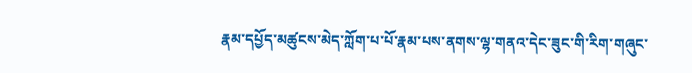རྣམ་དཔྱོད་མཚུངས་མེད་ཀློག་པ་པོ་རྣམ་པས་ནགས་ལྷ་གནའ་དེང་ཟུང་གི་རིག་གཞུང་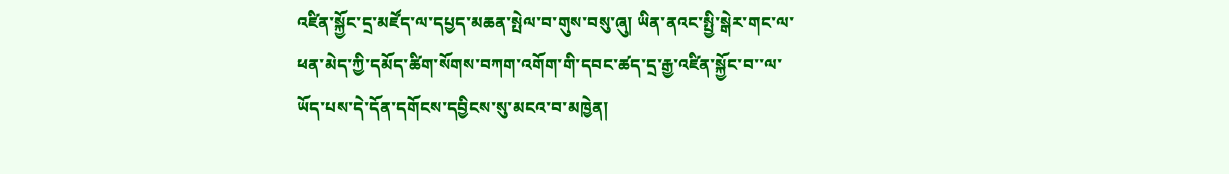འཛིན་སྐྱོང་དྲ་མཛོད་ལ་དཔྱད་མཆན་སྤེལ་བ་གུས་བསུ་ཞུ། ཡིན་ནའང་སྤྱི་སྒེར་གང་ལ་ཕན་མེད་ཀྱི་དམོད་ཚིག་སོགས་བཀག་འགོག་གི་དབང་ཚད་དྲ་རྒྱ་འཛིན་སྐྱོང་བ་་ལ་ཡོད་པས་དེ་དོན་དགོངས་དབྱིངས་སུ་མངའ་བ་མཁྱེན།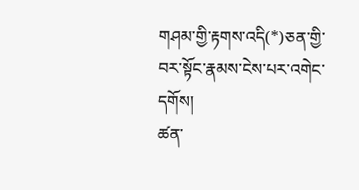གཤམ་གྱི་རྟགས་འདི(*)ཅན་གྱི་བར་སྟོང་རྣམས་ངེས་པར་འགེང་དགོས།
ཚན་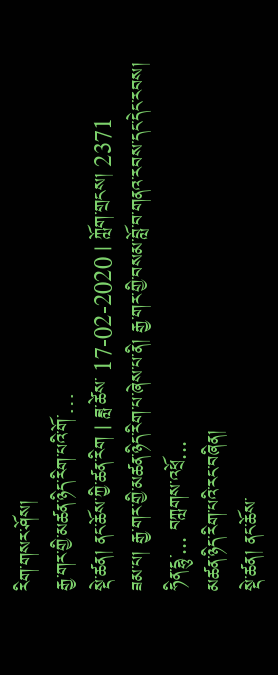རིག་གསར་ཤོས།
རྒྱ་གར་གྱི་མཚན་ཉིད་རིག་པའི་གོ་…
སྡེ་ཚན། ནང་ཆོས་ཀྱི་ཚན་རིག | ཟླ་ཚེས་ 17-02-2020 | ཀློག་གྲངས། 2371
ཟམ་པ། རྒྱ་གར་གྱི་མཚན་ཉིད་རིག་པ་ཞེས་པ་ནི། རྒྱ་གར་གྱི་བསམ་བློ་བ་གནའ་རབས་དང་དེང་རབས། ཧིན་དྷུ་... བཀླགས་འཕྲོ...
མཚན་ཉིད་རིག་པའི་རང་བཞིན།
སྡེ་ཚན། ནང་ཆོས་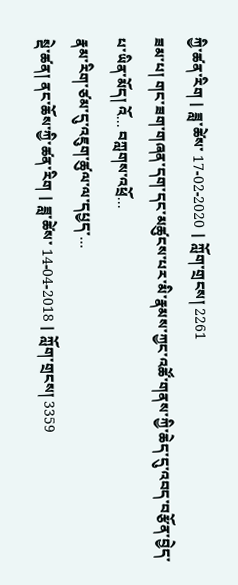ཀྱི་ཚན་རིག | ཟླ་ཚེས་ 17-02-2020 | ཀློག་གྲངས། 2261
ཟམ་པ། གང་ཟག་གཞན་དག་དང་མཚུངས་པར་མི་རྣམས་ཀྱང་འཚོ་གནས་ཀྱི་ཆེད་དུ་འབད་བརྩོན་བྱེད་པ་ཡིན་མོད། འོ... བཀླགས་འཕྲོ...
རྣམ་རིག་ཙམ་དུ་འཇུག་ཚུལ་ལ་དཔྱད་…
སྡེ་ཚན། ནང་ཆོས་ཀྱི་ཚན་རིག | ཟླ་ཚེས་ 14-04-2018 | ཀློག་གྲངས། 3359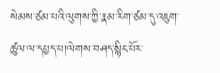སེམས་ཙམ་པའི་ལུགས་ཀྱི་རྣམ་རིག་ཙམ་དུ་འཇུག་ཚུལ་ལ་དཔྱད་པ།ལེགས་བཤད་སྙིང་པོར་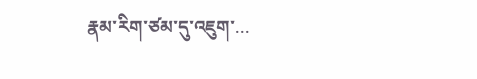རྣམ་རིག་ཙམ་དུ་འཇུག་...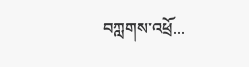བཀླགས་འཕྲོ...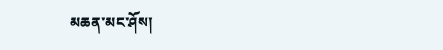མཆན་མང་ཤོས།